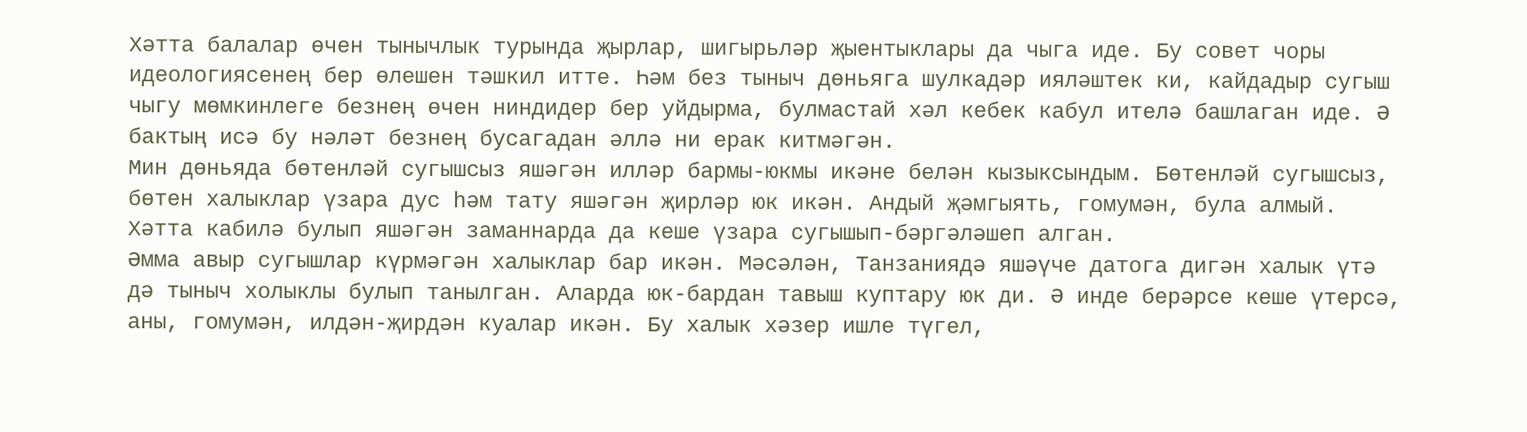Хәтта балалар өчен тынычлык турында җырлар, шигырьләр җыентыклары да чыга иде. Бу совет чоры идеологиясенең бер өлешен тәшкил итте. Һәм без тыныч дөньяга шулкадәр ияләштек ки, кайдадыр сугыш чыгу мөмкинлеге безнең өчен ниндидер бер уйдырма, булмастай хәл кебек кабул ителә башлаган иде. Ә бактың исә бу нәләт безнең бусагадан әллә ни ерак китмәгән.
Мин дөньяда бөтенләй сугышсыз яшәгән илләр бармы-юкмы икәне белән кызыксындым. Бөтенләй сугышсыз, бөтен халыклар үзара дус һәм тату яшәгән җирләр юк икән. Андый җәмгыять, гомумән, була алмый. Хәтта кабилә булып яшәгән заманнарда да кеше үзара сугышып-бәргәләшеп алган.
Әмма авыр сугышлар күрмәгән халыклар бар икән. Мәсәлән, Танзаниядә яшәүче датога дигән халык үтә дә тыныч холыклы булып танылган. Аларда юк-бардан тавыш куптару юк ди. Ә инде берәрсе кеше үтерсә, аны, гомумән, илдән-җирдән куалар икән. Бу халык хәзер ишле түгел,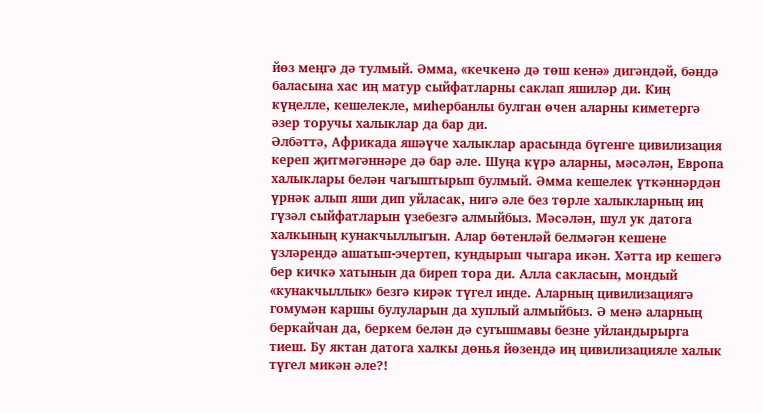йөз меңгә дә тулмый. Әмма, «кечкенә дә төш кенә» дигәндәй, бәндә баласына хас иң матур сыйфатларны саклап яшиләр ди. Киң күңелле, кешелекле, миһербанлы булган өчен аларны киметергә әзер торучы халыклар да бар ди.
Әлбәттә, Африкада яшәүче халыклар арасында бүгенге цивилизация кереп җитмәгәннәре дә бар әле. Шуңа күрә аларны, мәсәлән, Европа халыклары белән чагыштырып булмый. Әмма кешелек үткәннәрдән үрнәк алып яши дип уйласак, нигә әле без төрле халыкларның иң гүзәл сыйфатларын үзебезгә алмыйбыз. Мәсәлән, шул ук датога халкының кунакчыллыгын. Алар бөтенләй белмәгән кешене үзләрендә ашатып-эчертеп, кундырып чыгара икән. Хәтта ир кешегә бер кичкә хатынын да биреп тора ди. Алла сакласын, мондый «кунакчыллык» безгә кирәк түгел инде. Аларның цивилизациягә гомумән каршы булуларын да хуплый алмыйбыз. Ә менә аларның беркайчан да, беркем белән дә сугышмавы безне уйландырырга тиеш. Бу яктан датога халкы дөнья йөзендә иң цивилизацияле халык түгел микән әле?!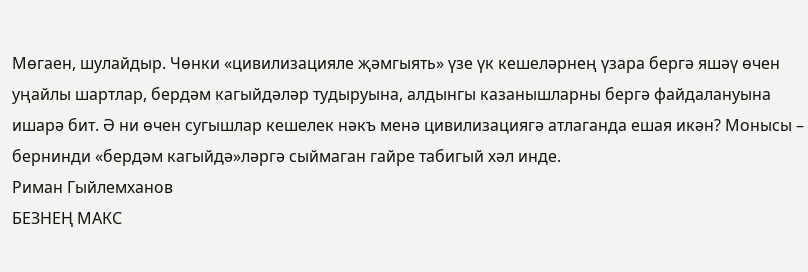Мөгаен, шулайдыр. Чөнки «цивилизацияле җәмгыять» үзе үк кешеләрнең үзара бергә яшәү өчен уңайлы шартлар, бердәм кагыйдәләр тудыруына, алдынгы казанышларны бергә файдалануына ишарә бит. Ә ни өчен сугышлар кешелек нәкъ менә цивилизациягә атлаганда ешая икән? Монысы – бернинди «бердәм кагыйдә»ләргә сыймаган гайре табигый хәл инде.
Риман Гыйлемханов
БЕЗНЕҢ МАКС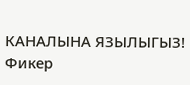КАНАЛЫНА ЯЗЫЛЫГЫЗ!
Фикер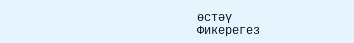өстәү
Фикерегез